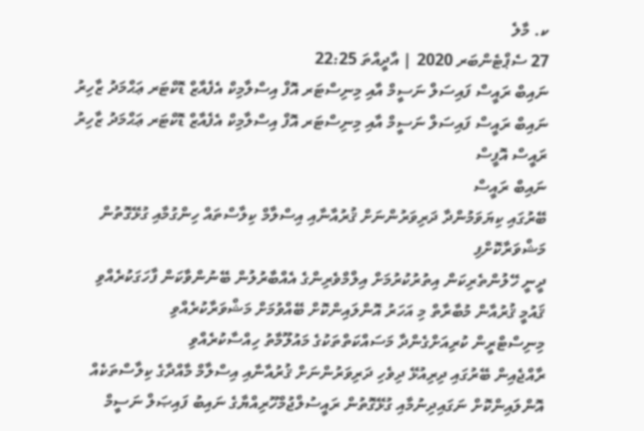ކ. މާލެ
27 ސެޕްޓެންބަރ 2020 | އާދީއްތަ 22:25
ނައިބް ރައީސް ފައިސަލް ނަސީމް އާއި މިނިސްޓަރ އޮފް އިސްލާމިކް އެފެއާޒް ޑޮކްޓަރ ޢަޙްމަދު ޒާހިރު
ނައިބް ރައީސް ފައިސަލް ނަސީމް އާއި މިނިސްޓަރ އޮފް އިސްލާމިކް އެފެއާޒް ޑޮކްޓަރ ޢަޙްމަދު ޒާހިރު
ރައީސް އޮފީސް
ނައިބް ރައީސް
ބޭރުގައި ކިޔަވަމުންދާ ދަރިވަރުންނަށް ޤުރުއާނާއި އިސްލާމް ކިލާސްތައް ހިންގުމާއި ގުޅޭގޮތުން މަޝްވަރާކޮށްފި
ދީނީ ހޭލުންތެރިކަން އިތުރުކުރުމަށް އިލްމްވެރިންގެ އެއްބާރުލުން ބޭނުންވާކަން ފާހަގަކުރެއްވި
ޤައުމީ ޤުރުއާން މުބާރާތް މި އަހަރު އޮންލައިންކޮށް ބޭއްވުމަށް މަޝްވަރާކުރެއްވި
މިނިސްޓްރީން ކުރިއަށްގެންދާ މަސައްކަތްތަކުގެ މައުލޫމާތު ހިއްސާކުރެއްވި
ރާއްޖެއިން ބޭރުގައި ދިރިއުޅޭ ދިވެހި ދަރިވަރުންނަށް ޤުރުއާނާއި އިސްލާމް މާއްދާގެ ކިލާސްތަކެއް އޮންލައިންކޮށް ނަގައިދިނުމާއި ގުޅޭގޮތުން ރައީސުލްޖުމްހޫރިއްޔާގެ ނައިބު ފައިޞަލް ނަސީމް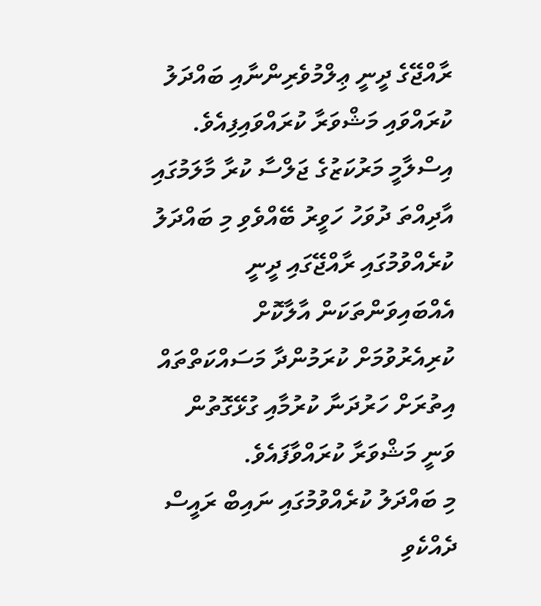ރާއްޖޭގެ ދީނީ ޢިލްމުވެރިންނާއި ބައްދަލު ކުރައްވައި މަޝްވަރާ ކުރައްވައިފިއެވެ.
އިސްލާމީ މަރުކަޒުގެ ޖަލްސާ ކުރާ މާލަމުގައި އާދިއްތަ ދުވަހު ހަވީރު ބޭއްވެވި މި ބައްދަލު ކުރެއްވުމުގައި ރާއްޖޭގައި ދީނީ އެއްބައިވަންތަކަން އާލާކޮށް ކުރިއެރުވުމަށް ކުރަމުންދާ މަސައްކަތްތައް އިތުރަށް ހަރުދަނާ ކުރުމާއި ގުޅޭގޮތުން ވަނީ މަޝްވަރާ ކުރައްވާފައެވެ.
މި ބައްދަލު ކުރެއްވުމުގައި ނައިބް ރައީސް ދެއްކެވި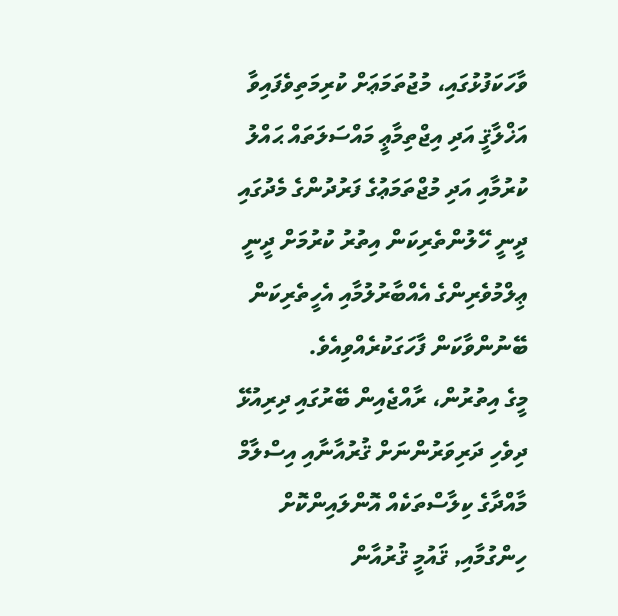ވާހަކަފުޅުގައި، މުޖުތަމަޢަށް ކުރިމަތިވެފައިވާ އަޚްލާޤީ އަދި އިޖްތިމާޢީ މައްސަލަތައް ޙައްލު ކުރުމާއި އަދި މުޖްތަމަޢުގެ ފަރުދުންގެ މެދުގައި ދީނީ ހޭލުންތެރިކަން އިތުރު ކުރުމަށް ދީނީ ޢިލްމުވެރިންގެ އެއްބާރުލުމާއި އެހީތެރިކަން ބޭނުންވާކަން ފާހަގަކުރެއްވިއެވެ.
މީގެ އިތުރުން، ރާއްޖެއިން ބޭރުގައި ދިރިއުޅޭ ދިވެހި ދަރިވަރުންނަށް ޤުރުއާނާއި އިސްލާމް މާއްދާގެ ކިލާސްތަކެއް އޮންލައިންކޮށް ހިންގުމާއި, ޤައުމީ ޤުރުއާން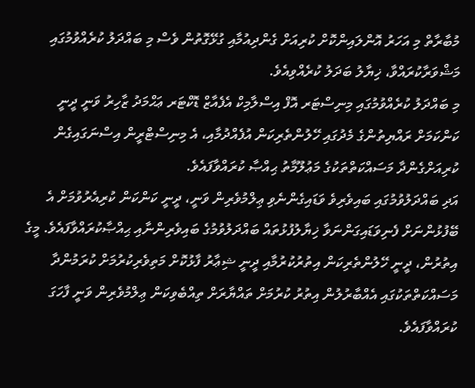މުބާރާތް މި އަހަރު އޮންލައިންކޮށް ކުރިއަށް ގެންދިއުމާއި ގުޅޭގޮތުން ވެސް މި ބައްދަލު ކުރެއްވުމުގައި މަޝްވަރާކުރައްވާ، ޚިޔާލު ބަދަލު ކުރެއްވިއެވެ.
މި ބައްދަލު ކުރެއްވުމުގައި މިނިސްޓަރ އޮފް އިސްލާމިކް އެފެއާޒް ޑޮކްޓަރ ޢަޙްމަދު ޒާހިރު ވަނީ ދީނީ ކަންކަމަށް ރައްޔިތުންގެ މެދުގައި ހޭލުންތެރިކަން އުފެއްދުމާއި، އެ މިނިސްޓްރީން އިސްނަގައިގެން ކުރިއަށްގެންދާ މަސައްކަތްތަކުގެ މަޢުލޫމާތު ޙިއްޞާ ކުރައްވާފައެވެ.
އަދި ބައްދަލުވުމުގައި ބައިވެރިވެ ވަޑައިގެންނެވި ޢިލްމުވެރިން ވަނީ، ދީނީ ކަންކަން ކުރިއެރުވުމަށް އެ ބޭފުޅުންނަށް ފެނިވަޑައިގަންނަވާ ޚިޔާލުފުޅުތައް ބައްދަލުވުމުގެ ބައިވެރިންނާއި ޙިއްޞާކުރައްވާފައެވެ. މީގެ އިތުރުން، ދީނީ ހޭލުންތެރިކަން އިތުރުކުރުމާއި ދީނީ ޝިޢާރު ފާޅުކޮށް މަތިވެރިކުރުމަށް ކުރަމުންދާ މަސައްކަތްތަކުގައި އެއްބާރުލުން އިތުރު ކުރުމަށް ތައްޔާރަށް ތިއްބެވިކަން ޢިލްމުވެރިން ވަނީ ފާހަގަ ކުރައްވާފައެވެ.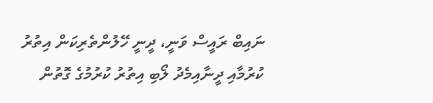ނައިބް ރައީސް ވަނީ، ދީނީ ހޭލުންތެރިކަން އިތުރު ކުރުމާއި ދީނާއިމެދު ލޯބި އިތުރު ކުރުމުގެ ގޮތުން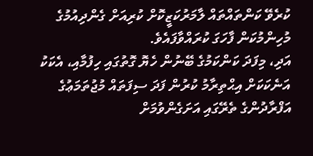ކުރެވޭ ކަންތައްތައް ލާމަރުކަޒީކޮށް ކުރިއަށް ގެންދިއުމުގެ މުހިންމުކަން ފާހަގަ ކުރައްވާފައެވެ.
އަދި، މިފަދަ ކަންކަމުގެ ބޭނުން ހެޔޮ ގޮތުގައި ހިފުމާއި، އެކަކު އަނެކަކަށް އިޙްތިރާމު ކުރުން ފަދަ ސިފަތައް މުޖުތަމަޢުގެ އަފްރާދުންގެ ތެރޭގައި އަށަގެންވުމަށް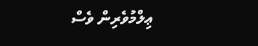ޢިލްމުވެރިން ވެސް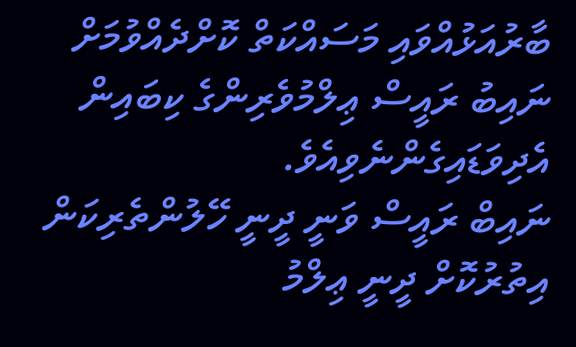ބާރުއަޅުއްވައި މަސައްކަތް ކޮށްދެއްވުމަށް ނައިބު ރައީސް ޢިލްމުވެރިންގެ ކިބައިން އެދިވަޑައިގެންނެވިއެވެ.
ނައިބް ރައީސް ވަނީ ދީނީ ހޭލުންތެރިކަން އިތުރުކޮށް ދީނީ ޢިލްމު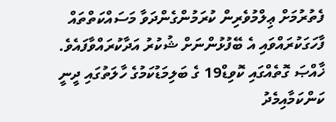ފެތުރުމަށް ޢިލްމުވެރިން ކުރަމުންގެންދަވާ މަސައްކަތްތައް ފާހަގަކުރައްވައި އެ ބޭފުޅުންނަށް ޝުކުރު އަދާކުރައްވާފައެވެ.
ޚާއްޞަ ގޮތެއްގައި ކޮވިޑް19 ގެ ބަލިމަޑުކަމުގެ ހާލަތުގައި ދީނީ ކަންކަމާއިމެދު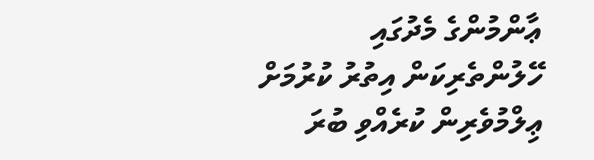ޢާންމުންގެ މެދުގައި ހޭލުންތެރިކަން އިތުރު ކުރުމަށް ޢިލްމުވެރިން ކުރެއްވި ބުރަ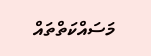މަސައްކަތްތައް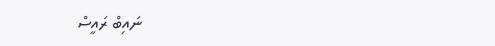ނައިބް ރައީސް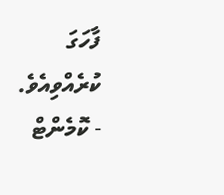ފާހަގަ ކުރެއްވިއެވެ.
- ކޮމެންޓް